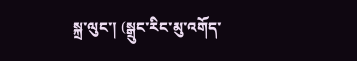སྐྲ་ལུང་། (སྒྲུང་རིང་མུ་འགོད་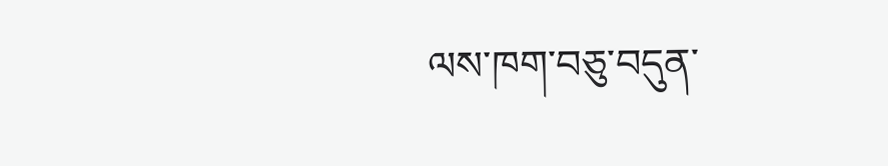ལས་ཁག་བཅུ་བདུན་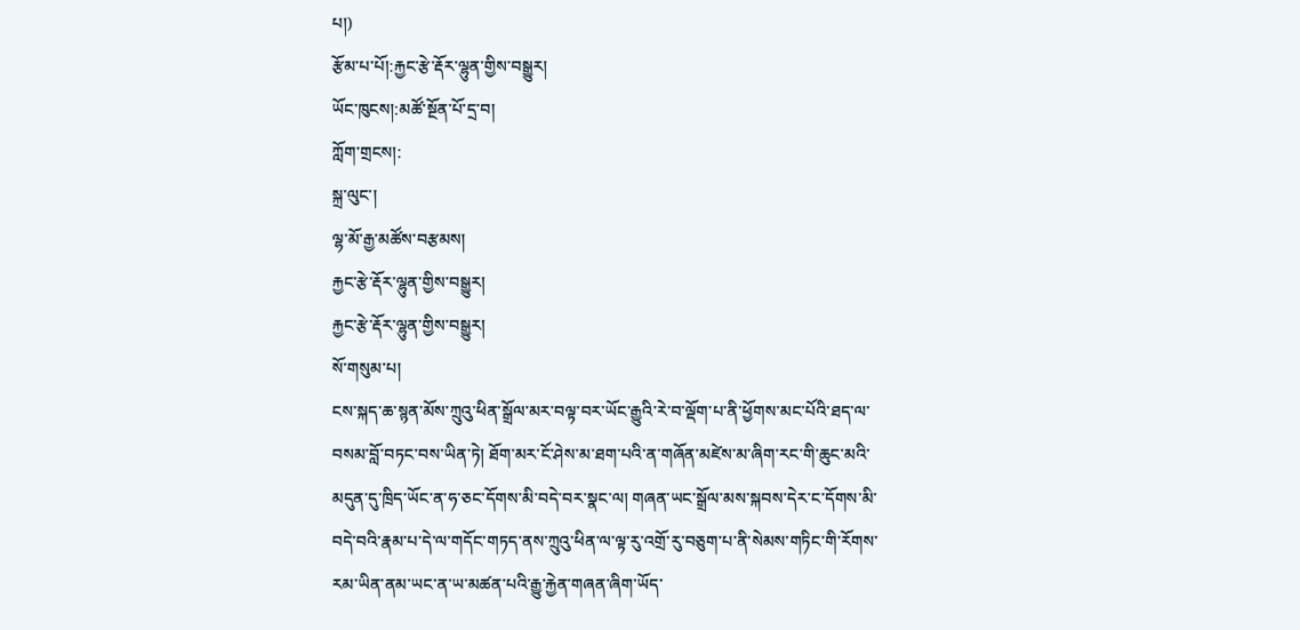པ།)
རྩོམ་པ་པོ།:རྐྱང་རྩེ་རྡོར་ལྷུན་གྱིས་བསྒྱུར།
ཡོང་ཁུངས།:མཚོ་སྔོན་པོ་དྲ་བ།
ཀློག་གྲངས།:
སྐྲ་ལུང་།
ལྷ་མོ་རྒྱ་མཚོས་བརྩམས།
རྐྱང་རྩེ་རྡོར་ལྷུན་གྱིས་བསྒྱུར།
རྐྱང་རྩེ་རྡོར་ལྷུན་གྱིས་བསྒྱུར།
སོ་གསུམ་པ།
ངས་སྐད་ཆ་སྙན་མོས་ཀྲུའུ་ཕིན་སྒྲོལ་མར་བལྟ་བར་ཡོང་རྒྱུའི་རེ་བ་ལྡོག་པ་ནི་ཕྱོགས་མང་པོའི་ཐད་ལ་བསམ་བློ་བཏང་བས་ཡིན་ཏེ། ཐོག་མར་ངོ་ཤེས་མ་ཐག་པའི་ན་གཞོན་མཛེས་མ་ཞིག་རང་གི་ཆུང་མའི་མདུན་དུ་ཁྲིད་ཡོང་ན་ཧ་ཅང་དོགས་མི་བདེ་བར་སྣང་ལ། གཞན་ཡང་སྒྲོལ་མས་སྐབས་དེར་ང་དོགས་མི་བདེ་བའི་རྣམ་པ་དེ་ལ་གདོང་གཏད་ནས་ཀྲུའུ་ཕིན་ལ་ལྟ་རུ་འགྲོ་རུ་བཅུག་པ་ནི་སེམས་གཏིང་གི་རོགས་རམ་ཡིན་ནམ་ཡང་ན་ཡ་མཚན་པའི་རྒྱུ་རྐྱེན་གཞན་ཞིག་ཡོད་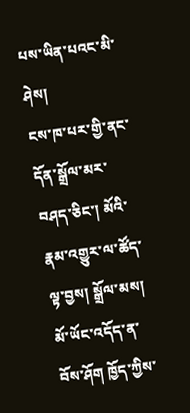པས་ཡིན་པའང་མི་ཤེས།
ངས་ཁ་པར་གྱི་ནང་དོན་སྒྲོལ་མར་བཤད་ཅིང་། མོའི་རྣམ་འགྱུར་ལ་ཚོད་ལྟ་བྱས། སྒྲོལ་མས། མོ་ཡོང་འདོད་ན་བོས་ཤོག ཁྱོད་ཀྱིས་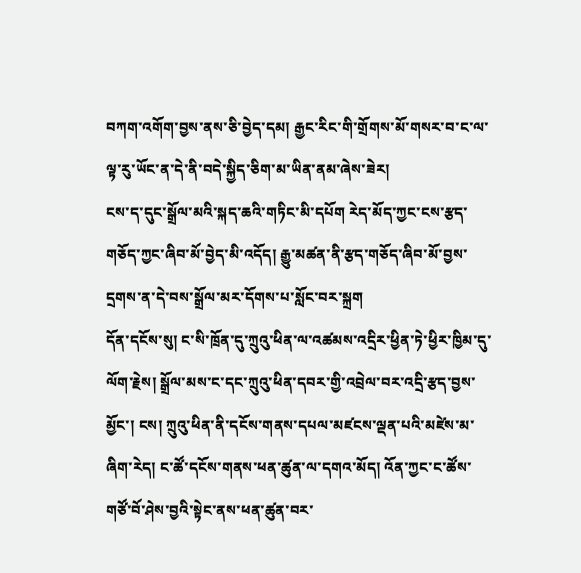བཀག་འགོག་བྱས་ནས་ཅི་བྱེད་དམ། རྒྱང་རིང་གི་གྲོགས་མོ་གསར་བ་ང་ལ་ལྟ་རུ་ཡོང་ན་དེ་ནི་བདེ་སྐྱིད་ཅིག་མ་ཡིན་ནམ་ཞེས་ཟེར།
ངས་ད་དུང་སྒྲོལ་མའི་སྐད་ཆའི་གཏིང་མི་དཔོག རེད་མོད་ཀྱང་ངས་རྩད་གཅོད་ཀྱང་ཞིབ་མོ་བྱེད་མི་འདོད། རྒྱུ་མཚན་ནི་རྩད་གཅོད་ཞིབ་མོ་བྱས་དྲགས་ན་དེ་བས་སྒྲོལ་མར་དོགས་པ་སློང་བར་སྐྲག
དོན་དངོས་སུ། ང་སི་ཁྲོན་དུ་ཀྲུའུ་ཕིན་ལ་འཚམས་འདྲིར་ཕྱིན་ཏེ་ཕྱིར་ཁྱིམ་དུ་ལོག་རྗེས། སྒྲོལ་མས་ང་དང་ཀྲུའུ་ཕིན་དབར་གྱི་འབྲེལ་བར་འདྲི་རྩད་བྱས་མྱོང་། ངས། ཀྲུའུ་ཕིན་ནི་དངོས་གནས་དཔལ་མཛངས་ལྡན་པའི་མཛེས་མ་ཞིག་རེད། ང་ཚོ་དངོས་གནས་ཕན་ཚུན་ལ་དགའ་མོད། འོན་ཀྱང་ང་ཚོས་གཙོ་བོ་ཤེས་བྱའི་སྟེང་ནས་ཕན་ཚུན་བར་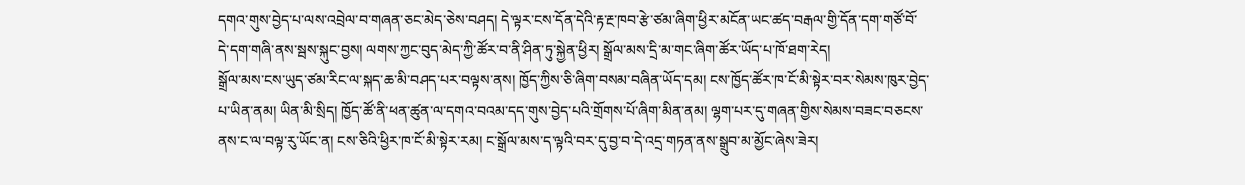དགའ་གུས་བྱེད་པ་ལས་འབྲེལ་བ་གཞན་ཅང་མེད་ཅེས་བཤད། དེ་ལྟར་ངས་དོན་དེའི་རྟ་རྔ་ཁབ་རྩེ་ཙམ་ཞིག་ཕྱིར་མངོན་ཡང་ཚད་བརྒལ་གྱི་དོན་དག་གཙོ་བོ་དེ་དག་གཞི་ནས་སྦས་སྐུང་བྱས། ལགས་ཀྱང་བུད་མེད་ཀྱི་ཚོར་བ་ནི་ཤིན་ཏུ་སྐྱེན་ཕྱིར། སྒྲོལ་མས་དྲི་མ་གང་ཞིག་ཚོར་ཡོད་པ་ཁོ་ཐག་རེད།
སྒྲོལ་མས་ངས་ཡུད་ཙམ་རིང་ལ་སྐད་ཆ་མི་བཤད་པར་བལྟས་ནས། ཁྱོད་ཀྱིས་ཅི་ཞིག་བསམ་བཞིན་ཡོད་དམ། ངས་ཁྱོད་ཚོར་ཁ་ངོ་མི་སྟེར་བར་སེམས་ཁུར་བྱེད་པ་ཡིན་ནམ། ཡིན་མི་སྲིད། ཁྱོད་ཚོ་ནི་ཕན་ཚུན་ལ་དགའ་བའམ་དད་གུས་བྱེད་པའི་གྲོགས་པོ་ཞིག་མིན་ནམ། ལྷག་པར་དུ་གཞན་གྱིས་སེམས་བཟང་བཅངས་ནས་ང་ལ་བལྟ་རུ་ཡོང་ན། ངས་ཅིའི་ཕྱིར་ཁ་ངོ་མི་སྟེར་རམ། ང་སྒྲོལ་མས་ད་ལྟའི་བར་དུ་བྱ་བ་དེ་འདྲ་གཏན་ནས་སྒྲུབ་མ་མྱོང་ཞེས་ཟེར།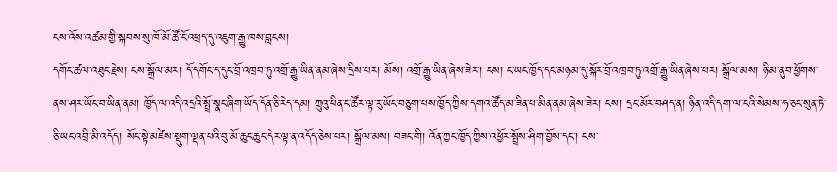ངས་འོས་འཚམ་གྱི་སྐབས་སུ་ཁོ་མོ་ཚོ་ངོ་འཕྲད་དུ་འཇུག་རྒྱུ་ཁས་བླངས།
དགོང་ཚལ་འཐུང་རྗེས། ངས་སྒྲོལ་མར། དོ་དགོང་ད་དུང་བྲོ་འཁྲབ་ཏུ་འགྲོ་རྒྱུ་ཡིན་ནམ་ཞེས་དྲིས་པར། མོས། འགྲོ་རྒྱུ་ཡིན་ཞེས་ཟེར་། ངས། ང་ཡང་ཁྱོད་དང་མཉམ་དུ་སྐོར་བྲོ་འཁྲབ་ཏུ་འགྲོ་རྒྱུ་ཡིན་ཞེས་པར། སྒྲོལ་མས། ཉི་མ་ནུབ་ཕྱོགས་ནས་ཤར་ཡོང་བ་ཡིན་ནམ། ཁྱོད་ལ་འདི་འདྲའི་སྤྲོ་སྣང་ཞིག་ཡོད་དོན་ཅི་རེད་དམ། ཀྲུའུ་ཕིན་ང་ཚོར་ལྟ་རུ་ཡོང་བཅུག་པས་ཁྱོད་ཀྱིས་དགའ་ཚོད་མ་ཟིན་པ་མིན་ནམ་ཞེས་ཟེར། ངས། དྲང་མོར་བཤད་ན། ཉིན་འདི་དག་ལ་ངའི་སེམས་ཧ་ཅང་སུན་ཏེ་ཅི་ཡང་འབྲི་མི་འདོད། སོང་སྟེ་མཛེས་སྡུག་ལྡན་པའི་བུ་མོ་ཆུང་ཆུང་དེར་ལྟ་ན་འདོད་ཅེས་པར། སྒྲོལ་མས། བཟང་གི། འོན་ཀྱང་ཁྱོད་ཀྱིས་འཕྱོར་སྤྲོས་ཤིག་བྱོས་དང་། ངས་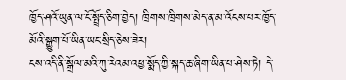ཁྱོད་ཤའོ་ཡུན་ལ་ངོ་སྤྲོད་ཅིག་བྱེད། ཁྲིགས་ཁྲིགས་མེད་ན་མ་འོངས་པར་ཁྱོད་མོའི་སྒྱུག་པོ་ཡིན་ཡང་སྲིད་ཅེས་ཟེར།
ངས་འདི་ནི་སྒྲོལ་མའི་ཀུ་རེའམ་འཕྱ་སྨོད་ཀྱི་སྐད་ཆ་ཞིག་ཡིན་པ་ཤེས་ཏེ། དེ་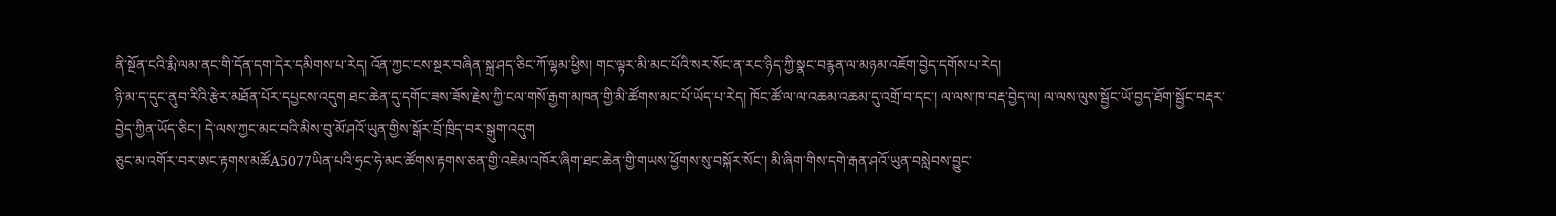ནི་སྔོན་ངའི་རྨི་ལམ་ནང་གི་དོན་དག་དེར་དམིགས་པ་རེད། འོན་ཀྱང་ངས་སྔར་བཞིན་སྐྲ་ཤད་ཅིང་ཀོ་ལྷམ་ཕྱིས། གང་ལྟར་མི་མང་པོའི་སར་སོང་ན་རང་ཉིད་ཀྱི་སྣང་བརྙན་ལ་མཉམ་འཇོག་བྱེད་དགོས་པ་རེད།
ཉི་མ་ད་དུང་ནུབ་རིའི་རྩེར་མཐོན་པོར་དཔྱངས་འདུག ཐང་ཆེན་དུ་དགོང་ཟས་ཟོས་རྗེས་ཀྱི་ངལ་གསོ་རྒྱག་མཁན་གྱི་མི་ཚོགས་མང་པོ་ཡོད་པ་རེད། ཁོང་ཚོ་ལ་ལ་འཆམ་འཆམ་དུ་འགྲོ་བ་དང་། ལ་ལས་ཁ་བརྡ་བྱེད་ལ། ལ་ལས་ལུས་སྦྱོང་ཡོ་བྱད་ཐོག་སྦྱོང་བརྡར་བྱེད་ཀྱིན་ཡོད་ཅིང་། དེ་ལས་ཀྱང་མང་བའི་མིས་བུ་མོ་ཤའོ་ཡུན་གྱིས་སྒོར་བྲོ་ཁྲིད་བར་སྒུག་འདུག
ཅུང་མ་འགོར་བར་ཨང་རྟགས་མཚོA5077ཡིན་པའི་ཧྲང་ཧེ་མང་ཚོགས་རྟགས་ཅན་གྱི་འཇེམ་འཁོར་ཞིག་ཐང་ཆེན་གྱི་གཡས་ཕྱོགས་སུ་བསྐོར་སོང་། མི་ཞིག་གིས་དགེ་རྒན་ཤའོ་ཡུན་བསླེབས་བྱུང་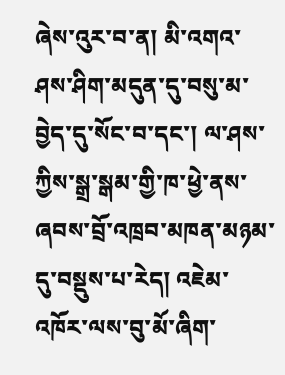ཞེས་འུར་བ་ན། མི་འགའ་ཤས་ཤིག་མདུན་དུ་བསུ་མ་བྱེད་དུ་སོང་བ་དང་། ལ་ཤས་ཀྱིས་སྒྲ་སྒམ་གྱི་ཁ་ཕྱེ་ནས་ཞབས་བྲོ་འཁྲབ་མཁན་མཉམ་དུ་བསྡུས་པ་རེད། འཇེམ་འཁོར་ལས་བུ་མོ་ཞིག་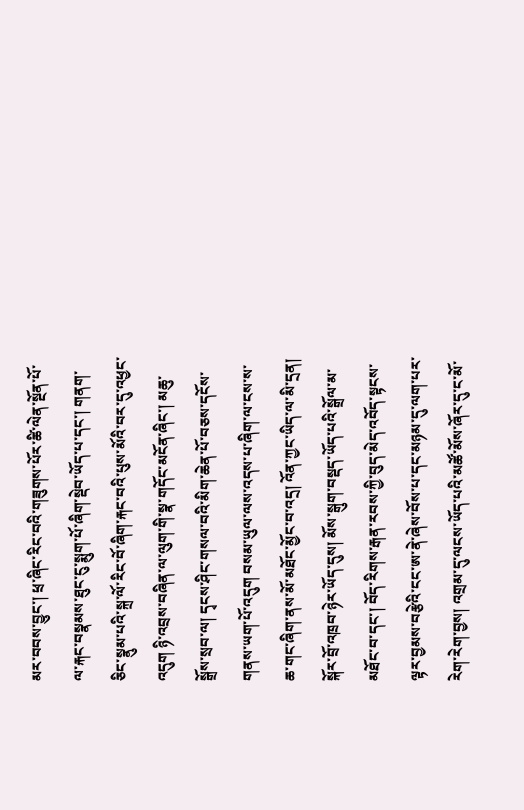མར་བབས་བྱུང་། ཕྲ་ཞིང་རིང་བའི་གཟུགས་པོར་ཚི་ལེན་སྔོན་པོ་ལ་རྐང་བསྣམས་ཐུང་ངུ་སྨུག་པོ་ཞིག་སྡེབ་ཡོད་པ་དང་། གནག་ཅིང་སྣུམ་པའི་སྐྲ་ལོ་རིང་བོ་ཞིག་རྐང་བའི་པུས་མོའི་བར་དུ་འཕྱང་འདུག ཉི་འབྲས་བཞིན་ལ་ལུག་གི་སྣ་གདོང་མངོན་ཞིང་། མཆུ་སྒྲོས་སྲབ་ལ། དྭངས་ཤིང་གསལ་བའི་མིག་ཆེན་པོ་བཅས་དངོས་གནས་ཡག་པོ་འདུག བསམ་ཡུལ་ལས་འདས་པ་ཞིག་ལ་ངས་ས་ཆ་གང་ཞིག་ནས་མོ་མཐོང་མྱོང་བ་འདྲ། འོན་ཀྱང་ཡིད་ལ་མི་དྲན། སྐོར་བྲོ་འཁྲབ་ཉེར་ཡོད་དུས། མོས་སྒུག་བསྡད་ཡོད་པའི་སྒྲོལ་མ་མཐོང་བ་དང་། བོད་རིགས་རྒན་རབས་ཀྱི་བུད་མེད་འབོད་སྟངས་ལྟར་བྱམས་བརྩེའི་ངང་ཨ་ནེ་ཞེས་བོས་པ་དང་མཉམ་དུ་ལག་པར་རེག་རེག་བྱས། འགྲམ་དུ་ལངས་ཡོད་པའི་མཚོ་མོས་ཞོར་དུ་ང་མོ་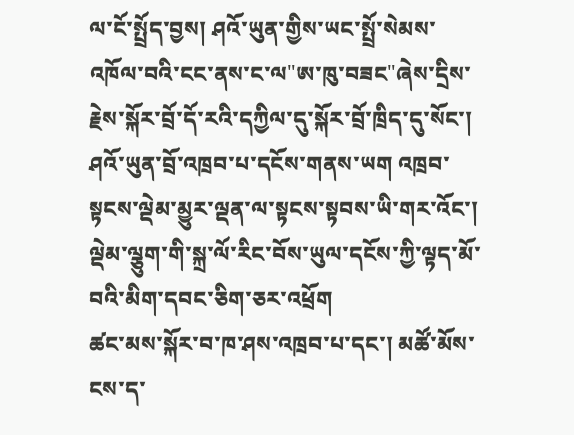ལ་ངོ་སྤྲོད་བྱས། ཤའོ་ཡུན་གྱིས་ཡང་སྤྲོ་སེམས་འཁོལ་བའི་ངང་ནས་ང་ལ"ཨ་ཁུ་བཟང"ཞེས་དྲིས་རྗེས་སྐོར་བྲོ་དོ་རའི་དཀྱིལ་དུ་སྐོར་བྲོ་ཁྲིད་དུ་སོང་།
ཤའོ་ཡུན་བྲོ་འཁྲབ་པ་དངོས་གནས་ཡག འཁྲབ་སྟངས་ལྡེམ་མྱུར་ལྡན་ལ་སྟངས་སྟབས་ཡི་གར་འོང་། ལྡེམ་ལྕུག་གི་སྐྲ་ལོ་རིང་བོས་ཡུལ་དངོས་ཀྱི་ལྟད་མོ་བའི་མིག་དབང་ཅིག་ཅར་འཕྲོག
ཚང་མས་སྐོར་བ་ཁ་ཤས་འཁྲབ་པ་དང་། མཚོ་མོས་ངས་ད་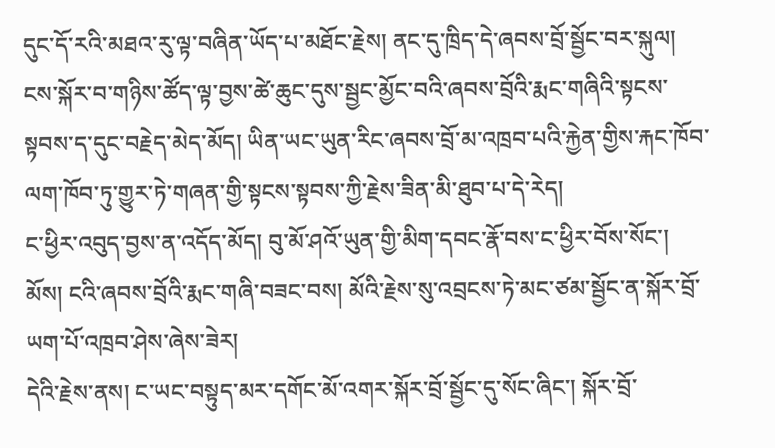དུང་དོ་རའི་མཐའ་རུ་ལྟ་བཞིན་ཡོད་པ་མཐོང་རྗེས། ནང་དུ་ཁྲིད་དེ་ཞབས་བྲོ་སྦྱོང་བར་སྐུལ། ངས་སྐོར་བ་གཉིས་ཚོད་ལྟ་བྱས་ཚེ་ཆུང་དུས་སྦྱང་མྱོང་བའི་ཞབས་བྲོའི་རྨང་གཞིའི་སྟངས་སྟབས་ད་དུང་བརྗེད་མེད་མོད། ཡིན་ཡང་ཡུན་རིང་ཞབས་བྲོ་མ་འཁྲབ་པའི་རྐྱེན་གྱིས་རྐང་ཁོབ་ལག་ཁོབ་ཏུ་གྱུར་ཏེ་གཞན་གྱི་སྟངས་སྟབས་ཀྱི་རྗེས་ཟིན་མི་ཐུབ་པ་དེ་རེད།
ང་ཕྱིར་འབུད་བྱས་ན་འདོད་མོད། བུ་མོ་ཤའོ་ཡུན་གྱི་མིག་དབང་རྣོ་བས་ང་ཕྱིར་བོས་སོང་། མོས། ངའི་ཞབས་བྲོའི་རྨང་གཞི་བཟང་བས། མོའི་རྗེས་སུ་འབྲངས་ཏེ་མང་ཙམ་སྦྱོང་ན་སྐོར་བྲོ་ཡག་པོ་འཁྲབ་ཤེས་ཞེས་ཟེར།
དེའི་རྗེས་ནས། ང་ཡང་བསྟུད་མར་དགོང་མོ་འགར་སྐོར་བྲོ་སྦྱོང་དུ་སོང་ཞིང་། སྐོར་བྲོ་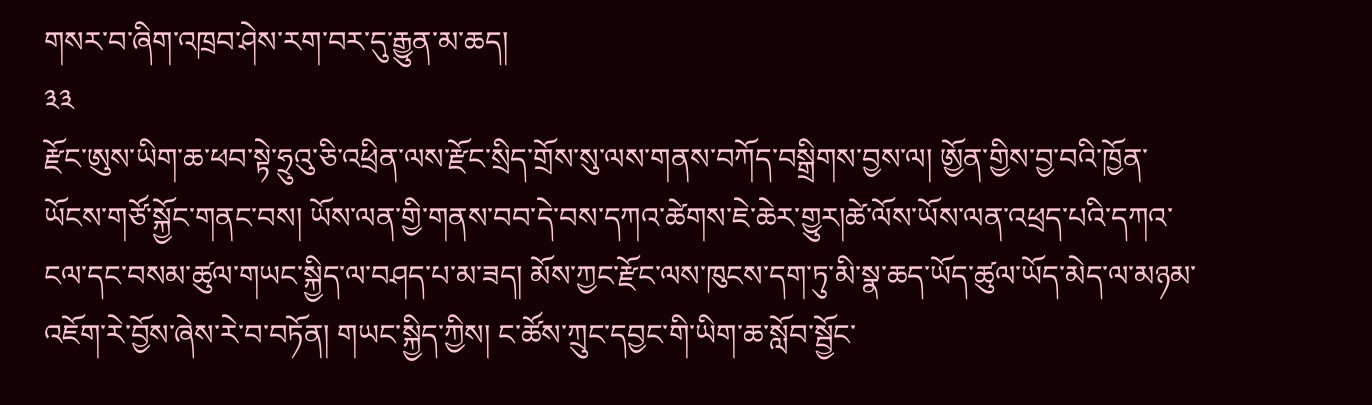གསར་བ་ཞིག་འཁྲབ་ཤེས་རག་བར་དུ་རྒྱུན་མ་ཆད།
༣༣
རྫོང་ཨུས་ཡིག་ཆ་ཕབ་སྟེ་ཧྲུའུ་ཅི་འཕྲིན་ལས་རྫོང་སྲིད་གྲོས་སུ་ལས་གནས་བཀོད་བསྒྲིགས་བྱས་ལ། ཨྱོན་གྱིས་བྱ་བའི་ཁྱོན་ཡོངས་གཙོ་སྐྱོང་གནང་བས། ཡོས་ལན་གྱི་གནས་བབ་དེ་བས་དཀའ་ཚེགས་ཇེ་ཆེར་གྱུར།ཚེ་ལོས་ཡོས་ལན་འཕྲད་པའི་དཀའ་ངལ་དང་བསམ་ཚུལ་གཡང་སྐྱིད་ལ་བཤད་པ་མ་ཟད། མོས་ཀྱང་རྫོང་ལས་ཁུངས་དག་ཏུ་མི་སྣ་ཆད་ཡོད་ཚུལ་ཡོད་མེད་ལ་མཉམ་འཇོག་རེ་བྱོས་ཞེས་རེ་བ་བཏོན། གཡང་སྐྱིད་ཀྱིས། ང་ཚོས་ཀྲུང་དབྱང་གི་ཡིག་ཆ་སློབ་སྦྱོང་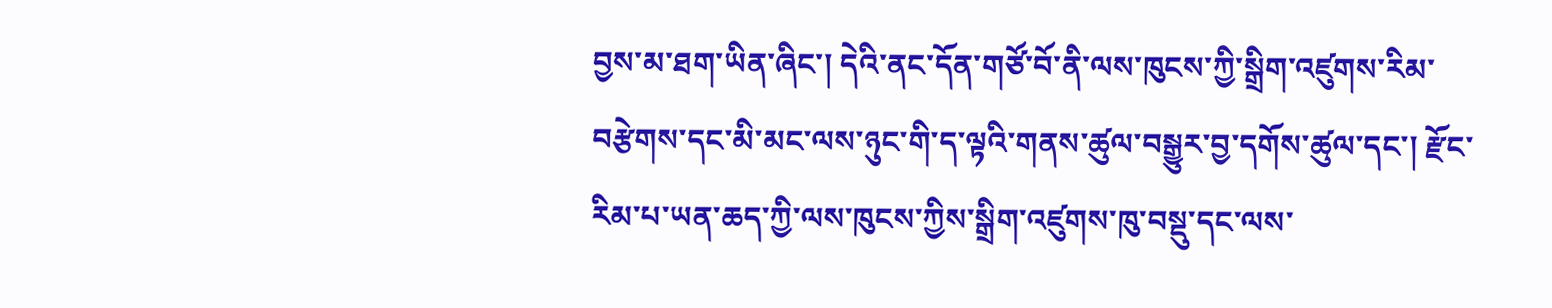བྱས་མ་ཐག་ཡིན་ཞིང་། དེའི་ནང་དོན་གཙོ་བོ་ནི་ལས་ཁུངས་ཀྱི་སྒྲིག་འཛུགས་རིམ་བརྩེགས་དང་མི་མང་ལས་ཉུང་གི་ད་ལྟའི་གནས་ཚུལ་བསྒྱུར་བྱ་དགོས་ཚུལ་དང་། རྫོང་རིམ་པ་ཡན་ཆད་ཀྱི་ལས་ཁུངས་ཀྱིས་སྒྲིག་འཛུགས་ཁུ་བསྡུ་དང་ལས་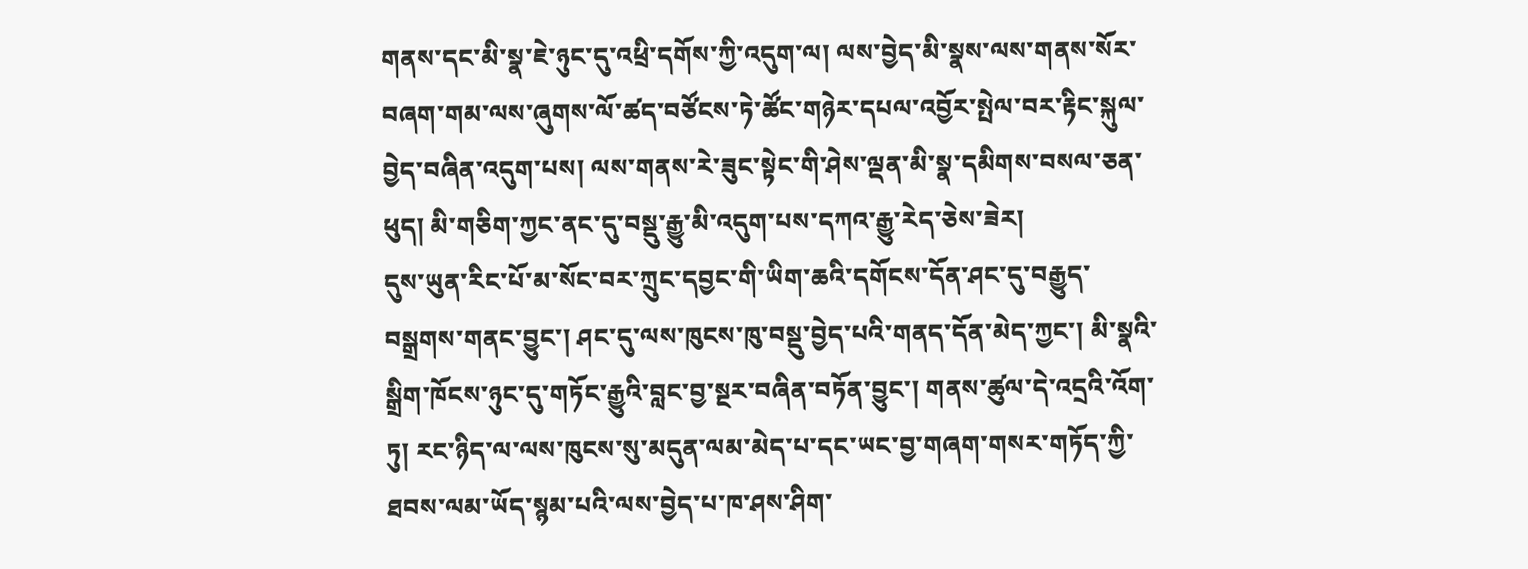གནས་དང་མི་སྣ་ཇེ་ཉུང་དུ་འཕྲི་དགོས་ཀྱི་འདུག་ལ། ལས་བྱེད་མི་སྣས་ལས་གནས་སོར་བཞག་གམ་ལས་ཞུགས་ལོ་ཚད་བཙོངས་ཏེ་ཚོང་གཉེར་དཔལ་འབྱོར་སྤེལ་བར་རྟིང་སྐུལ་བྱེད་བཞིན་འདུག་པས། ལས་གནས་རེ་ཟུང་སྟེང་གི་ཤེས་ལྡན་མི་སྣ་དམིགས་བསལ་ཅན་ཕུད། མི་གཅིག་ཀྱང་ནང་དུ་བསྡུ་རྒྱུ་མི་འདུག་པས་དཀའ་རྒྱུ་རེད་ཅེས་ཟེར།
དུས་ཡུན་རིང་པོ་མ་སོང་བར་ཀྲུང་དབྱང་གི་ཡིག་ཆའི་དགོངས་དོན་ཤང་དུ་བརྒྱུད་བསྒྲགས་གནང་བྱུང་། ཤང་དུ་ལས་ཁུངས་ཁུ་བསྡུ་བྱེད་པའི་གནད་དོན་མེད་ཀྱང་། མི་སྣའི་སྒྲིག་ཁོངས་ཉུང་དུ་གཏོང་རྒྱུའི་བླང་བྱ་སྔར་བཞིན་བཏོན་བྱུང་། གནས་ཚུལ་དེ་འདྲའི་འོག་ཏུ། རང་ཉིད་ལ་ལས་ཁུངས་སུ་མདུན་ལམ་མེད་པ་དང་ཡང་བྱ་གཞག་གསར་གཏོད་ཀྱི་ཐབས་ལམ་ཡོད་སྙམ་པའི་ལས་བྱེད་པ་ཁ་ཤས་ཤིག་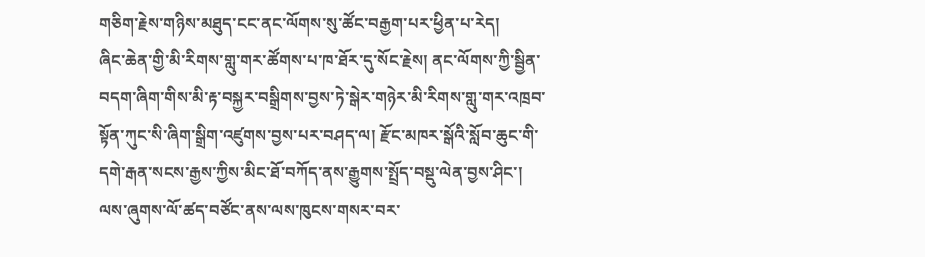གཅིག་རྗེས་གཉིས་མཐུད་ངང་ནང་ལོགས་སུ་ཚོང་བརྒྱག་པར་ཕྱིན་པ་རེད།
ཞིང་ཆེན་གྱི་མི་རིགས་གླུ་གར་ཚོགས་པ་ཁ་ཐོར་དུ་སོང་རྗེས། ནང་ལོགས་ཀྱི་སྦྱིན་བདག་ཞིག་གིས་མི་རྟ་བསྐྱར་བསྒྲིགས་བྱས་ཏེ་སྒེར་གཉེར་མི་རིགས་གླུ་གར་འཁྲབ་སྟོན་ཀུང་སི་ཞིག་སྒྲིག་འཛུགས་བྱས་པར་བཤད་ལ། རྫོང་མཁར་སྒོའི་སློབ་ཆུང་གི་དགེ་རྒན་སངས་རྒྱས་ཀྱིས་མིང་ཐོ་བཀོད་ནས་རྒྱུགས་སྤྲོད་བསྡུ་ལེན་བྱས་ཤིང་། ལས་ཞུགས་ལོ་ཚད་བཙོང་ནས་ལས་ཁུངས་གསར་བར་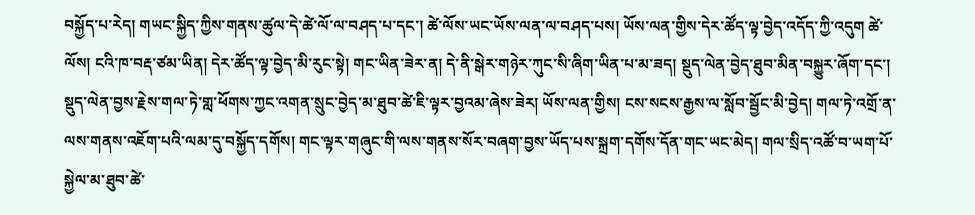བསྐྱོད་པ་རེད། གཡང་སྐྱིད་ཀྱིས་གནས་ཚུལ་དེ་ཚེ་ལོ་ལ་བཤད་པ་དང་། ཚེ་ལོས་ཡང་ཡོས་ལན་ལ་བཤད་པས། ཡོས་ལན་གྱིས་དེར་ཚོད་ལྟ་བྱེད་འདོད་ཀྱི་འདུག ཚེ་ལོས། ངའི་ཁ་བརྡ་ཙམ་ཡིན། དེར་ཚོད་ལྟ་བྱེད་མི་རུང་སྟེ། གང་ཡིན་ཟེར་ན། དེ་ནི་སྒེར་གཉེར་ཀུང་སི་ཞིག་ཡིན་པ་མ་ཟད། སྡུད་ལེན་བྱེད་ཐུབ་མིན་བསྐྱུར་ཞོག་དང་། སྡུད་ལེན་བྱས་རྗེས་གལ་ཏེ་གླ་ཕོགས་ཀྱང་འགན་སྲུང་བྱེད་མ་ཐུབ་ཚེ་ཇི་ལྟར་བྱའམ་ཞེས་ཟེར། ཡོས་ལན་གྱིས། ངས་སངས་རྒྱས་ལ་སློབ་སྦྱོང་མི་བྱེད། གལ་ཏེ་འགྲོ་ན་ལས་གནས་འཇོག་པའི་ལམ་དུ་བསྐྱོད་དགོས། གང་ལྟར་གཞུང་གི་ལས་གནས་སོར་བཞག་བྱས་ཡོད་པས་སྐྲག་དགོས་དོན་གང་ཡང་མེད། གལ་སྲིད་འཚོ་བ་ཡག་པོ་སྐྱེལ་མ་ཐུབ་ཚེ་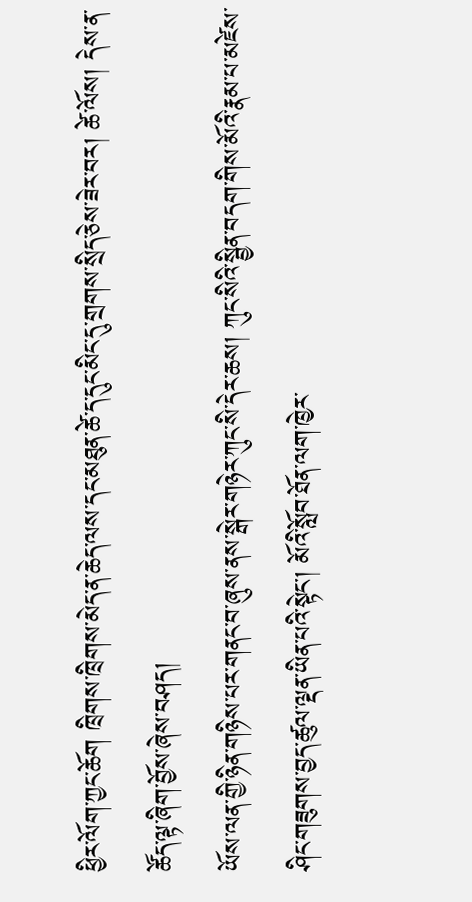ཕྱིར་ལོག་ཀྱང་ཆོག ཁྲིགས་ཁྲིགས་མེད་ན་ཆེད་ལས་དང་མཐུན་ཚེ་ད་དུང་མིང་དུ་གྲགས་སྲིད་ཅེས་ཟེར་བར། ཚེ་ལོས། དེས་ན་ཚོད་ལྟ་ཞིག་བྱོས་ཞེས་བཤད།
ཡོས་ལན་གྱི་ཉིན་གཉིས་པར་གནང་བ་ཞུས་ནས་སྒེར་གཉེར་ཀུང་སི་དེར་ཆས། ཀུང་སིའི་སྦྱིན་བདག་གིས་མོའི་རྣམ་པ་མཛེས་ཤིང་གཟུགས་བྱད་ཚུལ་ལྡན་ཡིན་པའི་སྟེང་། མོའི་སློབ་ཐོན་ལག་ཁྱེར་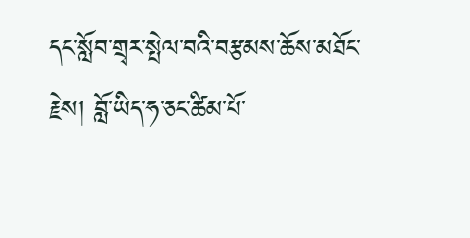དང་སློབ་གྲྭར་སྤེལ་བའི་བརྩམས་ཆོས་མཐོང་རྗེས། བློ་ཡིད་ཧ་ཅང་ཚིམ་པོ་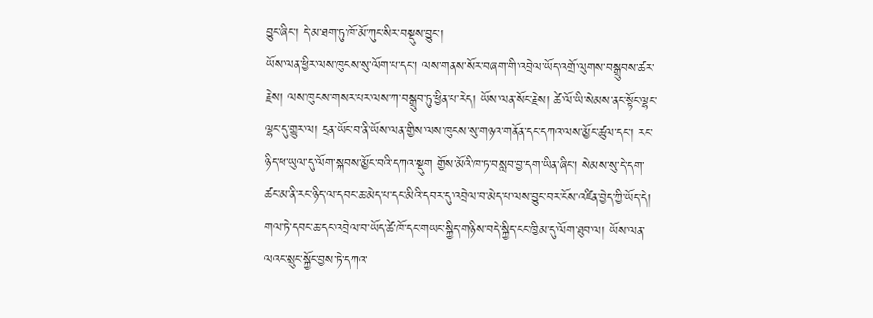བྱུང་ཞིང་། དེ་མ་ཐག་ཏུ་ཁོ་མོ་ཀུང་སིར་བསྡུས་བྱུང་།
ཡོས་ལན་ཕྱིར་ལས་ཁུངས་སུ་ལོག་པ་དང་། ལས་གནས་སོར་བཞག་གི་འབྲེལ་ཡོད་འགྲོ་ལུགས་བསྒྲུབས་ཚར་རྗེས། ལས་ཁུངས་གསར་པར་ལས་ཀ་བསྒྲུབ་ཏུ་ཕྱིན་པ་རེད། ཡོས་ལན་སོང་རྗེས། ཚེ་ལོ་ཡི་སེམས་ནང་སྟོང་ལྷང་ལྷང་དུ་གྱུར་ལ། དྲན་ཡོང་བ་ནི་ཡོས་ལན་གྱིས་ལས་ཁུངས་སུ་གཉའ་གནོན་དང་དཀའ་ལས་མྱོང་ཚུལ་དང་། རང་ཉིད་ཕ་ཡུལ་དུ་ལོག་སྐབས་མྱོང་བའི་དཀའ་སྡུག གྱོས་མོའི་ཁ་ཏ་བསླབ་བྱ་དག་ཡིན་ཞིང་། སེམས་སུ་དེ་དག་ཚང་མ་ནི་རང་ཉིད་ལ་དབང་ཆ་མེད་པ་དང་མིའི་དབར་དུ་འབྲེལ་བ་མེད་པ་ལས་བྱུང་བར་ངོས་འཛིན་བྱེད་ཀྱི་ཡོད་དེ། གལ་ཏེ་དབང་ཆ་དང་འབྲེལ་བ་ཡོད་ཚེ་ཁོ་དང་གཡང་སྐྱིད་གཉིས་བདེ་སྐྱིད་ངང་ཁྱིམ་དུ་ལོག་ཐུབ་ལ། ཡོས་ལན་ལའང་སྲུང་སྐྱོང་བྱས་ཏེ་དཀའ་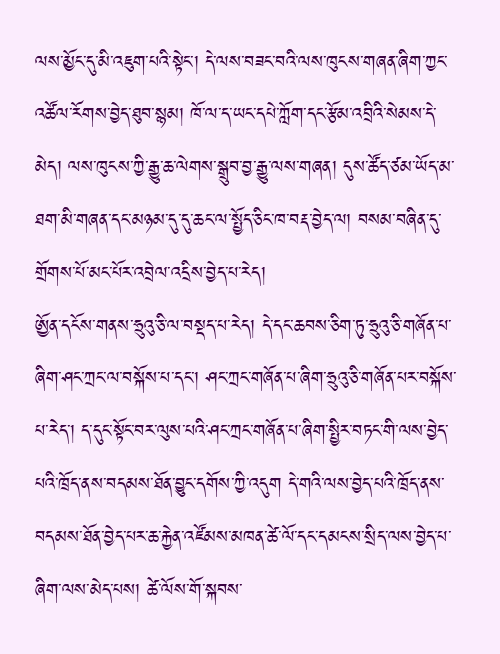ལས་མྱོང་དུ་མི་འཇུག་པའི་སྟེང་། དེ་ལས་བཟང་བའི་ལས་ཁུངས་གཞན་ཞིག་ཀྱང་འཚོལ་རོགས་བྱེད་ཐུབ་སྙམ། ཁོ་ལ་ད་ཡང་དཔེ་ཀློག་དང་རྩོམ་འབྲིའི་སེམས་དེ་མེད། ལས་ཁུངས་ཀྱི་རྒྱུ་ཆ་ལེགས་སྒྲུབ་བྱ་རྒྱུ་ལས་གཞན། དུས་ཚོད་ཙམ་ཡོད་མ་ཐག་མི་གཞན་དང་མཉམ་དུ་དུ་ཆང་ལ་སྤྱོད་ཅིང་ཁ་བརྡ་བྱེད་ལ། བསམ་བཞིན་དུ་གྲོགས་པོ་མང་པོར་འབྲེལ་འདྲིས་བྱེད་པ་རེད།
ཨྱོན་དངོས་གནས་ཧྲུའུ་ཅི་ལ་བསྡད་པ་རེད། དེ་དང་ཆབས་ཅིག་ཏུ་ཧྲུའུ་ཅི་གཞོན་པ་ཞིག་ཤང་ཀྲང་ལ་བསྐོས་པ་དང་། ཤང་ཀྲང་གཞོན་པ་ཞིག་ཧྲུའུ་ཅི་གཞོན་པར་བསྐོས་པ་རེད་། ད་དུང་སྟོང་བར་ལུས་པའི་ཤང་ཀྲང་གཞོན་པ་ཞིག་སྤྱིར་བཏང་གི་ལས་བྱེད་པའི་ཁྲོད་ནས་བདམས་ཐོན་བྱུང་དགོས་ཀྱི་འདུག དེ་གའི་ལས་བྱེད་པའི་ཁྲོད་ནས་བདམས་ཐོན་བྱེད་པར་ཆ་རྐྱེན་འཛོམས་མཁན་ཚེ་ལོ་དང་དམངས་སྲིད་ལས་བྱེད་པ་ཞིག་ལས་མེད་པས། ཚེ་ལོས་གོ་སྐབས་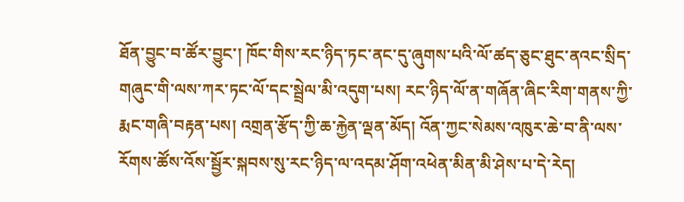ཐོན་བྱུང་བ་ཚོར་བྱུང་། ཁོང་གིས་རང་ཉིད་ཏང་ནང་དུ་ཞུགས་པའི་ལོ་ཚད་ཅུང་ཐུང་ནའང་སྲིད་གཞུང་གི་ལས་ཀར་ཏང་ལོ་དང་སྦྲེལ་མི་འདུག་པས། རང་ཉིད་ལོ་ན་གཞོན་ཞིང་རིག་གནས་ཀྱི་རྨང་གཞི་བརྟན་པས། འགྲན་རྩོད་ཀྱི་ཆ་རྐྱེན་ལྡན་མོད། འོན་ཀྱང་སེམས་འཁུར་ཆེ་བ་ནི་ལས་རོགས་ཚོས་འོས་སྦྱོར་སྐབས་སུ་རང་ཉིད་ལ་འདམ་ཤོག་འཕེན་མིན་མི་ཤེས་པ་དེ་རེད།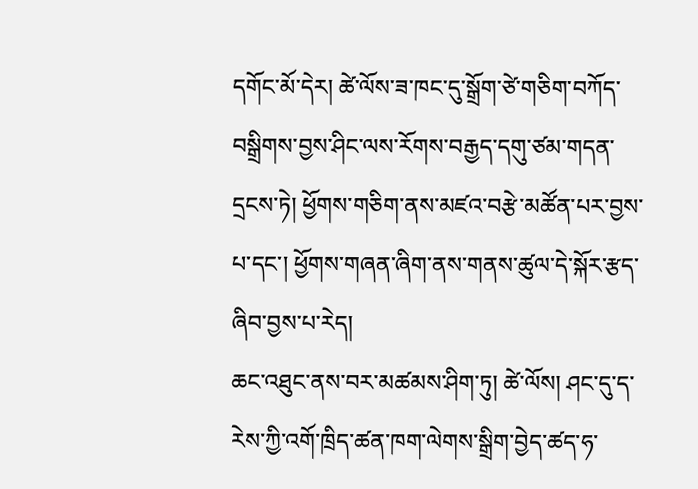དགོང་མོ་དེར། ཚེ་ལོས་ཟ་ཁང་དུ་སྒྲོག་ཙེ་གཅིག་བཀོད་བསྒྲིགས་བྱས་ཤིང་ལས་རོགས་བརྒྱད་དགུ་ཙམ་གདན་དྲངས་ཏེ། ཕྱོགས་གཅིག་ནས་མཛའ་བརྩེ་མཚོན་པར་བྱས་པ་དང་། ཕྱོགས་གཞན་ཞིག་ནས་གནས་ཚུལ་དེ་སྐོར་རྩད་ཞིབ་བྱས་པ་རེད།
ཆང་འཐུང་ནས་བར་མཚམས་ཤིག་ཏུ། ཚེ་ལོས། ཤང་དུ་ད་རེས་ཀྱི་འགོ་ཁྲིད་ཚན་ཁག་ལེགས་སྒྲིག་བྱེད་ཚད་ཧ་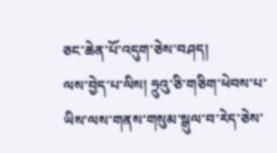ཅང་ཆེན་པོ་འདུག་ཅེས་བཤད།
ལས་བྱེད་པ་ལིས། ཧྲུའུ་ཅི་གཅིག་ཕེབས་པ་ཡིས་ལས་གནས་གསུམ་སྒུལ་བ་རེད་ཅེས་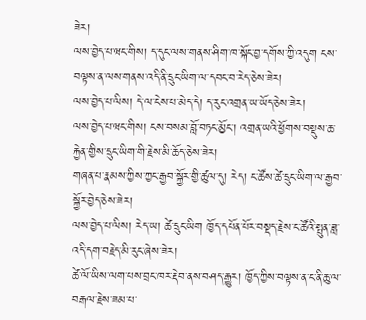ཟེར།
ལས་བྱེད་པ་ཝང་གིས། ད་དུང་ལས་གནས་ཤིག་ཁ་སྐོང་བྱ་དགོས་ཀྱི་འདུག ངས་བལྟས་ན་ལས་གནས་འདི་ནི་དྲུང་ཡིག་ལ་དབང་བ་རེད་ཅེས་ཟེར།
ལས་བྱེད་པ་ལིས། དེ་ལ་ངེས་པ་མེད་དེ། ད་རུང་འགྲན་ཡ་ཡོད་ཅེས་ཟེར།
ལས་བྱེད་པ་ཝང་གིས། ངས་བསམ་བློ་བཏང་མྱོང་། འགྲན་ཡའི་ཕྱོགས་བསྡུས་ཆ་རྐྱེན་གྱིས་དྲུང་ཡིག་གི་རྗེས་མི་ཆོད་ཅེས་ཟེར།
གཞན་པ་རྣམས་ཀྱིས་ཀྱང་རྒྱབ་སྐྱོར་གྱི་ཚུལ་དུ། རེད། ང་ཚོས་ཚེ་དྲུང་ཡིག་ལ་རྒྱབ་སྐྱོར་བྱེད་ཅེས་ཟེར།
ལས་བྱེད་པ་ལིས། རེད་ཡ། ཚེ་དྲུང་ཡིག ཁྱོད་དཔོན་པོར་བསྡད་རྗེས་ང་ཚོའི་སྤུན་ཟླ་འདི་དག་བརྗེད་མི་རུང་ཞེས་ཟེར།
ཚེ་ལོ་ཡིས་ལག་པས་བྲང་ཁར་རྡེབ་ནས་བཤད་རྒྱུར། ཁྱོད་ཀྱིས་བལྟས་ན་ང་ནི་ཆུ་ལ་བརྒལ་རྗེས་ཟམ་པ་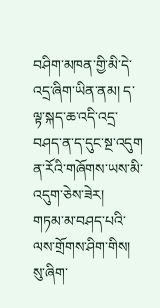བཤིག་མཁན་གྱི་མི་དེ་འདྲ་ཞིག་ཡིན་ནམ། ད་ལྟ་སྐད་ཆ་འདི་འདྲ་བཤད་ན་ད་དུང་སྔ་འདུག ན་རོའི་གཞོགས་ཡས་མི་འདུག་ཅེས་ཟེར།
གཏམ་མ་བཤད་པའི་ལས་གྲོགས་ཤིག་གིས། སུ་ཞིག་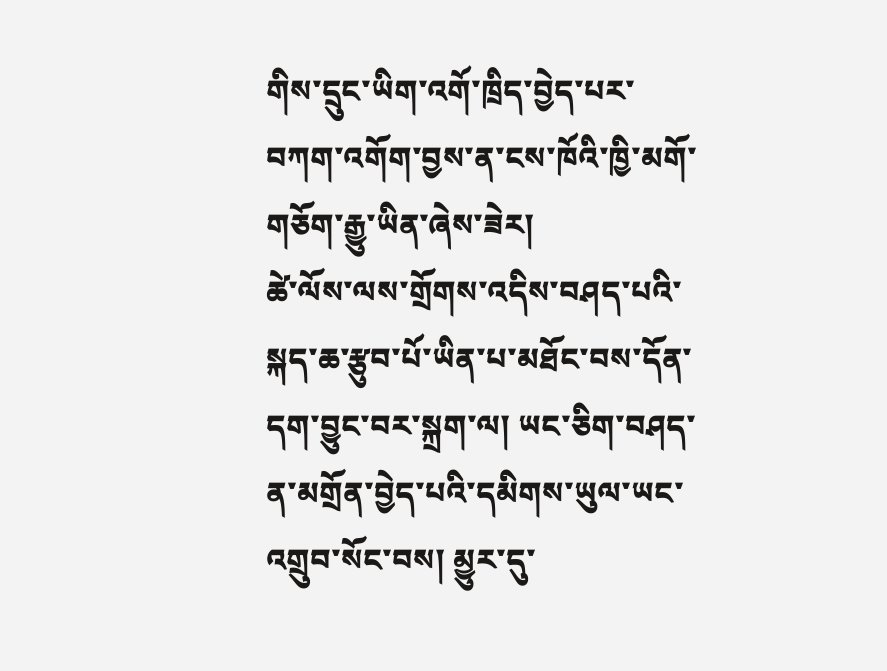གིས་དྲུང་ཡིག་འགོ་ཁྲིད་བྱེད་པར་བཀག་འགོག་བྱས་ན་ངས་ཁོའི་ཁྱི་མགོ་གཅོག་རྒྱུ་ཡིན་ཞེས་ཟེར།
ཚེ་ལོས་ལས་གྲོགས་འདིས་བཤད་པའི་སྐད་ཆ་རྩུབ་པོ་ཡིན་པ་མཐོང་བས་དོན་དག་བྱུང་བར་སྐྲག་ལ། ཡང་ཅིག་བཤད་ན་མགྲོན་བྱེད་པའི་དམིགས་ཡུལ་ཡང་འགྲུབ་སོང་བས། མྱུར་དུ་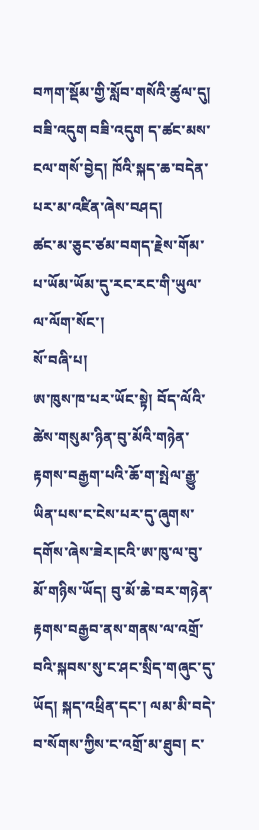བཀག་སྡོམ་གྱི་སློབ་གསོའི་ཚུལ་དུ། བཟི་འདུག བཟི་འདུག ད་ཚང་མས་ངལ་གསོ་བྱེད། ཁོའི་སྐད་ཆ་བདེན་པར་མ་འཛིན་ཞེས་བཤད།
ཚང་མ་ཅུང་ཙམ་བགད་རྗེས་གོམ་པ་ཡོམ་ཡོམ་དུ་རང་རང་གི་ཡུལ་ལ་ལོག་སོང་།
སོ་བཞི་པ།
ཨ་ཁུས་ཁ་པར་ཡོང་སྟེ། བོད་ལོའི་ཚེས་གསུམ་ཉིན་བུ་མོའི་གཉེན་རྟགས་བརྒྱག་པའི་ཆོ་ག་སྤེལ་རྒྱུ་ཡིན་པས་ང་ངེས་པར་དུ་ཞུགས་དགོས་ཞེས་ཟེར།ངའི་ཨ་ཁུ་ལ་བུ་མོ་གཉིས་ཡོད། བུ་མོ་ཆེ་བར་གཉེན་རྟགས་བརྒྱབ་ནས་གནས་ལ་འགྲོ་བའི་སྐབས་སུ་ང་ཤང་སྲིད་གཞུང་དུ་ཡོད། སྐད་འཕྲིན་དང་། ལམ་མི་བདེ་བ་སོགས་ཀྱིས་ང་འགྲོ་མ་ཐུབ། ང་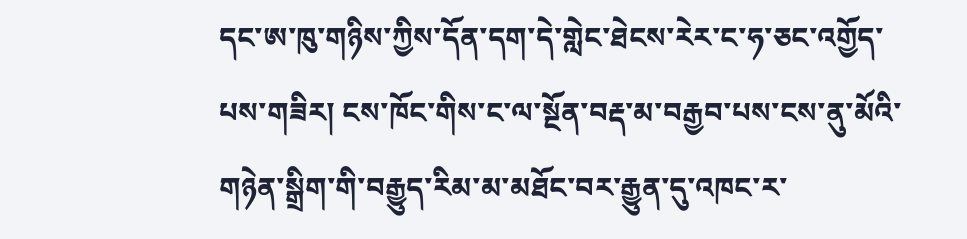དང་ཨ་ཁུ་གཉིས་ཀྱིས་དོན་དག་དེ་གླེང་ཐེངས་རེར་ང་ཧ་ཅང་འགྱོད་པས་གཟིར། ངས་ཁོང་གིས་ང་ལ་སྔོན་བརྡ་མ་བརྒྱབ་པས་ངས་ནུ་མོའི་གཉེན་སྒྲིག་གི་བརྒྱུད་རིམ་མ་མཐོང་བར་རྒྱུན་དུ་འཁང་ར་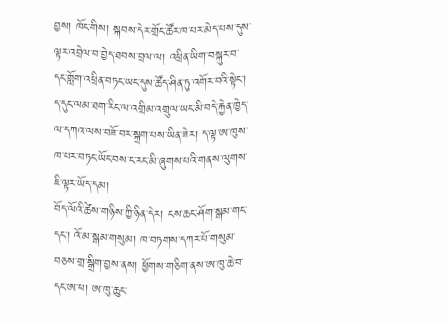བྱས། ཁོང་གིས། སྐབས་དེར་གྲོང་ཚོར་ཁ་པར་མེད་པས་དུས་ལྟར་འབྲེལ་བ་བྱེད་ཐབས་བྲལ་ལ། འཕྲིན་ཡིག་བསྐུར་བ་དང་གློག་འཕྲིན་བཏང་ཡང་དུས་ཚོད་ཤིན་ཏུ་འགོར་བའི་སྟེང་། ད་དུང་ལམ་ཐག་རིང་ལ་འགྲིམ་འགྲུལ་ཡང་མི་བདེ་རྐྱེན་ཁྱེད་ལ་དཀའ་ལས་བཟོ་བར་སྐྲག་པས་ཡིན་ཟེར། ད་ལྟ་ཨ་ཁུས་ཁ་པར་བཏང་ཡོང་བས་ང་རང་མི་ཞུགས་པའི་གནས་ལུགས་ཇི་ལྟར་ཡོད་དམ།
བོད་ལོའི་ཚེས་གཉིས་ཀྱི་ཉིན་དེར། ངས་ཆང་ཤོག་སྒམ་གང་དང་། འོ་མ་སྒམ་གསུམ། ཁ་བཏགས་དཀར་པོ་གསུམ་བཅས་གྲ་སྒྲིག་བྱས་ནས། ཕྱོགས་གཅིག་ནས་ཨ་ཁུ་ཆེ་བ་དང་ཨ་ཕ། ཨ་ཁུ་ཆུང་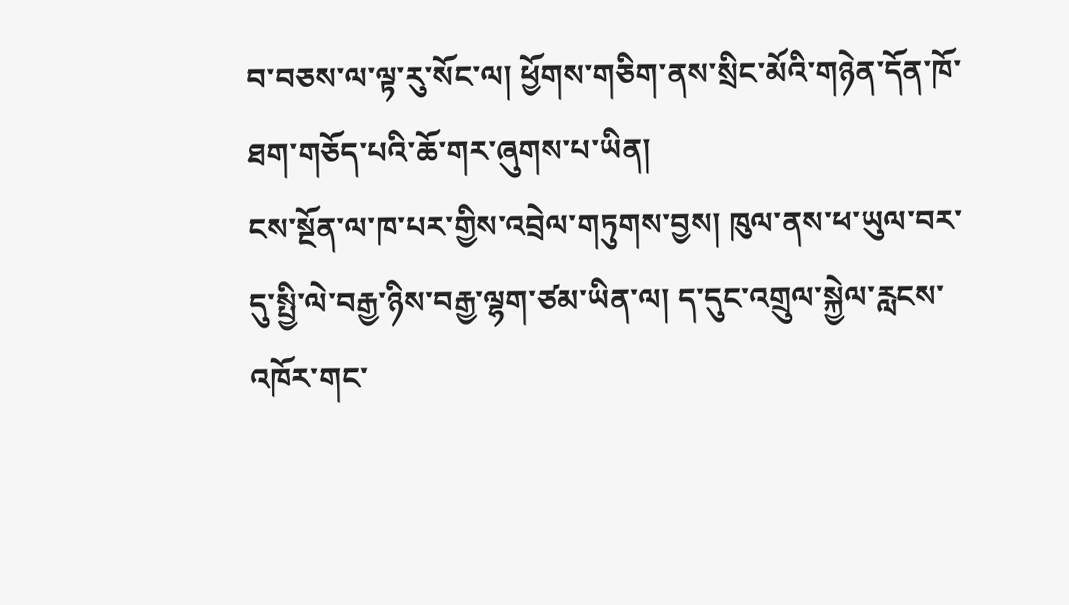བ་བཅས་ལ་ལྟ་རུ་སོང་ལ། ཕྱོགས་གཅིག་ནས་སྲིང་མོའི་གཉེན་དོན་ཁོ་ཐག་གཅོད་པའི་ཆོ་གར་ཞུགས་པ་ཡིན།
ངས་སྔོན་ལ་ཁ་པར་གྱིས་འབྲེལ་གཏུགས་བྱས། ཁུལ་ནས་ཕ་ཡུལ་བར་དུ་སྤྱི་ལེ་བརྒྱ་ཉིས་བརྒྱ་ལྷག་ཙམ་ཡིན་ལ། ད་དུང་འགྲུལ་སྐྱེལ་རླངས་འཁོར་གང་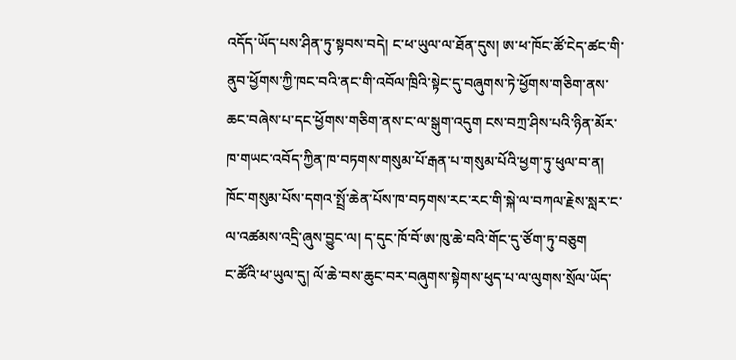འདོད་ཡོད་པས་ཤིན་ཏུ་སྟབས་བདེ། ང་ཕ་ཡུལ་ལ་ཐོན་དུས། ཨ་ཕ་ཁོང་ཚོ་ངེད་ཚང་གི་ནུབ་ཕྱོགས་ཀྱི་ཁང་བའི་ནང་གི་འབོལ་ཁྲིའི་སྟེང་དུ་བཞུགས་ཏེ་ཕྱོགས་གཅིག་ནས་ཆང་བཞེས་པ་དང་ཕྱོགས་གཅིག་ནས་ང་ལ་སྒུག་འདུག ངས་བཀྲ་ཤིས་པའི་ཉིན་མོར་ཁ་གཡང་འབོད་ཀྱིན་ཁ་བཏགས་གསུམ་པོ་རྒན་པ་གསུམ་པོའི་ཕྱག་ཏུ་ཕུལ་བ་ན། ཁོང་གསུམ་པོས་དགའ་སྤྲོ་ཆེན་པོས་ཁ་བཏགས་རང་རང་གི་སྐེ་ལ་བཀལ་རྗེས་སླར་ང་ལ་འཚམས་འདྲི་ཞུས་བྱུང་ལ། ད་དུང་ཁོ་བོ་ཨ་ཁུ་ཆེ་བའི་གོང་དུ་ཙོག་ཏུ་བཅུག
ང་ཚོའི་ཕ་ཡུལ་དུ། ལོ་ཆེ་བས་ཆུང་བར་བཞུགས་སྟེགས་ཕུད་པ་ལ་ལུགས་སྲོལ་ཡོད་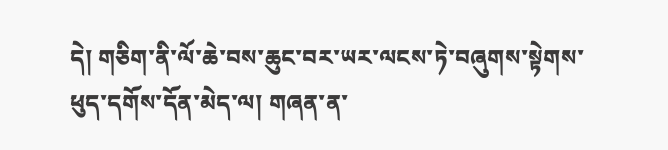དེ། གཅིག་ནི་ལོ་ཆེ་བས་ཆུང་བར་ཡར་ལངས་ཏེ་བཞུགས་སྟེགས་ཕུད་དགོས་དོན་མེད་ལ། གཞན་ན་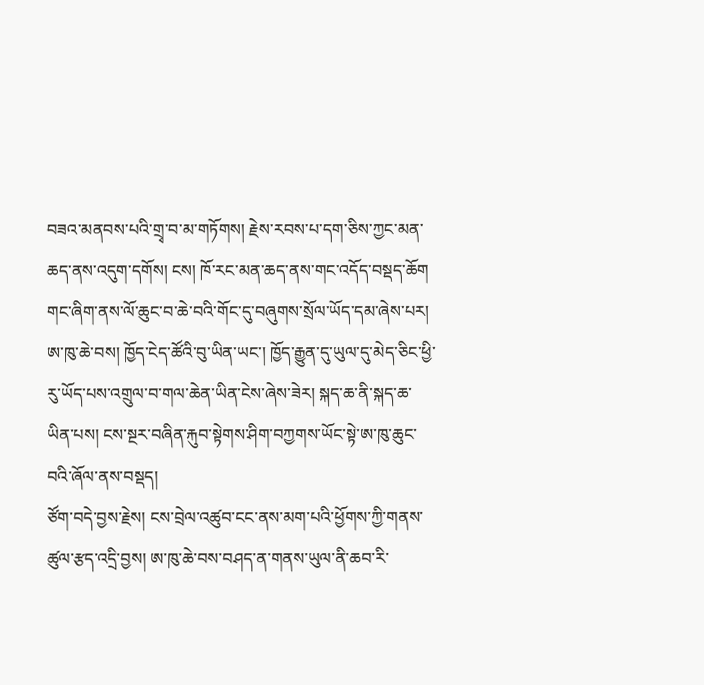བཟའ་མནབས་པའི་གྲྭ་བ་མ་གཏོགས། རྗེས་རབས་པ་དག་ཅིས་ཀྱང་མན་ཆད་ནས་འདུག་དགོས། ངས། ཁོ་རང་མན་ཆད་ནས་གང་འདོད་བསྡད་ཆོག གང་ཞིག་ནས་ལོ་ཆུང་བ་ཆེ་བའི་གོང་དུ་བཞུགས་སྲོལ་ཡོད་དམ་ཞེས་པར། ཨ་ཁུ་ཆེ་བས། ཁྱོད་ངེད་ཚོའི་བུ་ཡིན་ཡང་། ཁྱོད་རྒྱུན་དུ་ཡུལ་དུ་མེད་ཅིང་ཕྱི་རུ་ཡོད་པས་འགྲུལ་བ་གལ་ཆེན་ཡིན་ངེས་ཞེས་ཟེར། སྐད་ཆ་ནི་སྐད་ཆ་ཡིན་པས། ངས་སྔར་བཞིན་རྐུབ་སྟེགས་ཤིག་བཀྱགས་ཡོང་སྟེ་ཨ་ཁུ་ཆུང་བའི་ཞོལ་ནས་བསྡད།
ཙོག་བདེ་བྱས་རྗེས། ངས་བྲེལ་འཚུབ་ངང་ནས་མག་པའི་ཕྱོགས་ཀྱི་གནས་ཚུལ་རྩད་འདྲི་བྱས། ཨ་ཁུ་ཆེ་བས་བཤད་ན་གནས་ཡུལ་ནི་ཆབ་རི་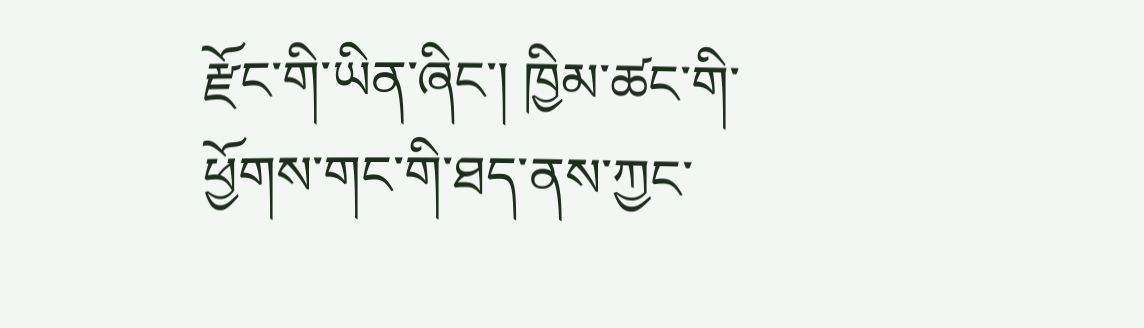རྫོང་གི་ཡིན་ཞིང་། ཁྱིམ་ཚང་གི་ཕྱོགས་གང་གི་ཐད་ནས་ཀྱང་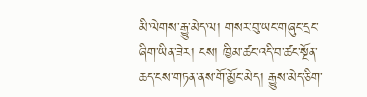མི་ལེགས་རྒྱུ་མེད་ལ། གསར་བུ་ཡང་གཞུང་དྲང་ཞིག་ཡིན་ཟེར། ངས། ཁྱིམ་ཚང་འདི་བ་ཚང་སྔོན་ཆད་ངས་གཏན་ནས་གོ་མྱོང་མེད། རྒྱུས་མེད་ཅིག་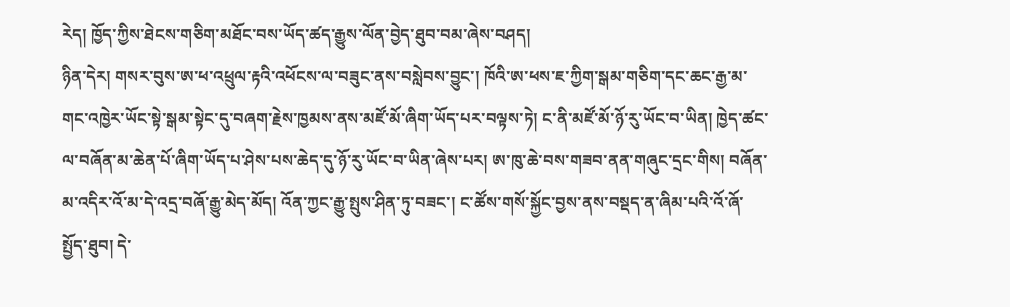རེད། ཁྱོད་ཀྱིས་ཐེངས་གཅིག་མཐོང་བས་ཡོད་ཚད་རྒྱུས་ལོན་བྱེད་ཐུབ་བམ་ཞེས་བཤད།
ཉིན་དེར། གསར་བུས་ཨ་ཕ་འཕྲུལ་རྟའི་འཕོངས་ལ་བཟུང་ནས་བསླེབས་བྱུང་། ཁོའི་ཨ་ཕས་ཇ་ཀྱིག་སྒམ་གཅིག་དང་ཆང་རྒྱ་མ་གང་འཁྱེར་ཡོང་སྟེ་སྒམ་སྟེང་དུ་བཞག་རྗེས་ཁྱམས་ནས་མཛོ་མོ་ཞིག་ཡོད་པར་བལྟས་ཏེ། ང་ནི་མཛོ་མོ་ཉོ་རུ་ཡོང་བ་ཡིན། ཁྱེད་ཚང་ལ་བཞོན་མ་ཆེན་པོ་ཞིག་ཡོད་པ་ཤེས་པས་ཆེད་དུ་ཉོ་རུ་ཡོང་བ་ཡིན་ཞེས་པར། ཨ་ཁུ་ཆེ་བས་གཟབ་ནན་གཞུང་དྲང་གིས། བཞོན་མ་འདིར་འོ་མ་དེ་འདྲ་བཞོ་རྒྱུ་མེད་མོད། འོན་ཀྱང་རྒྱུ་སྤུས་ཤིན་ཏུ་བཟང་། ང་ཚོས་གསོ་སྐྱོང་བྱས་ནས་བསྡད་ན་ཞིམ་པའི་འོ་ཞོ་སྤྱོད་ཐུབ། དེ་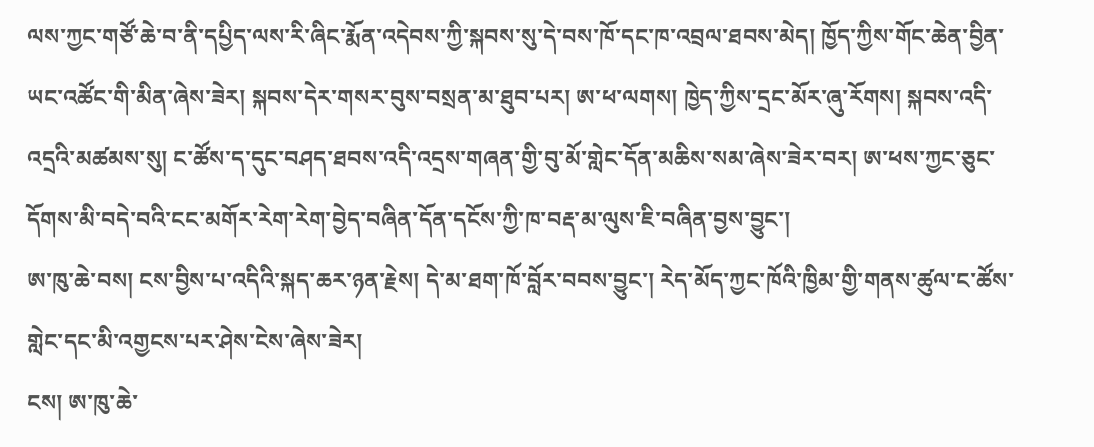ལས་ཀྱང་གཙོ་ཆེ་བ་ནི་དཔྱིད་ལས་རི་ཞིང་རྨོན་འདེབས་ཀྱི་སྐབས་སུ་དེ་བས་ཁོ་དང་ཁ་འབྲལ་ཐབས་མེད། ཁྱོད་ཀྱིས་གོང་ཆེན་བྱིན་ཡང་འཚོང་གི་མིན་ཞེས་ཟེར། སྐབས་དེར་གསར་བུས་བསྲན་མ་ཐུབ་པར། ཨ་ཕ་ལགས། ཁྱེད་ཀྱིས་དྲང་མོར་ཞུ་རོགས། སྐབས་འདི་འདྲའི་མཚམས་སུ། ང་ཚོས་ད་དུང་བཤད་ཐབས་འདི་འདྲས་གཞན་གྱི་བུ་མོ་གླེང་དོན་མཆིས་སམ་ཞེས་ཟེར་བར། ཨ་ཕས་ཀྱང་ཅུང་དོགས་མི་བདེ་བའི་ངང་མགོར་རེག་རེག་བྱེད་བཞིན་དོན་དངོས་ཀྱི་ཁ་བརྡ་མ་ལུས་ཇི་བཞིན་བྱས་བྱུང་།
ཨ་ཁུ་ཆེ་བས། ངས་བྱིས་པ་འདིའི་སྐད་ཆར་ཉན་རྗེས། དེ་མ་ཐག་ཁོ་བློར་བབས་བྱུང་། རེད་མོད་ཀྱང་ཁོའི་ཁྱིམ་གྱི་གནས་ཚུལ་ང་ཚོས་གླེང་དང་མི་འགྱངས་པར་ཤེས་ངེས་ཞེས་ཟེར།
ངས། ཨ་ཁུ་ཆེ་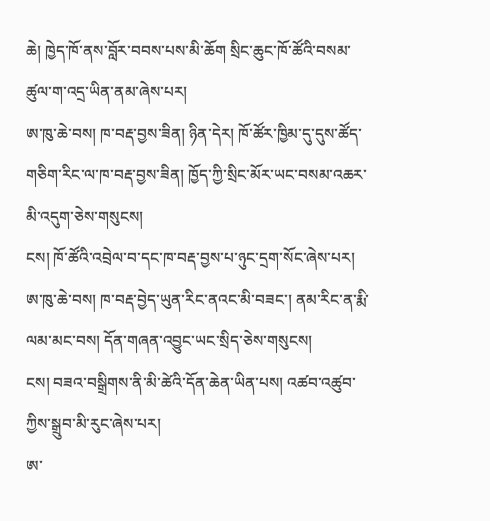ཆེ། ཁྱེད་ཁོ་ནས་བློར་བབས་པས་མི་ཆོག སྲིང་ཆུང་ཁོ་ཚོའི་བསམ་ཚུལ་ག་འདྲ་ཡིན་ནམ་ཞེས་པར།
ཨ་ཁུ་ཆེ་བས། ཁ་བརྡ་བྱས་ཟིན། ཉིན་དེར། ཁོ་ཚོར་ཁྱིམ་དུ་དུས་ཚོད་གཅིག་རིང་ལ་ཁ་བརྡ་བྱས་ཟིན། ཁྱོད་ཀྱི་སྲིང་མོར་ཡང་བསམ་འཆར་མི་འདུག་ཅེས་གསུངས།
ངས། ཁོ་ཚོའི་འབྲེལ་བ་དང་ཁ་བརྡ་བྱས་པ་ཉུང་དྲག་སོང་ཞེས་པར།
ཨ་ཁུ་ཆེ་བས། ཁ་བརྡ་བྱེད་ཡུན་རིང་ནའང་མི་བཟང་། ནམ་རིང་ན་རྨི་ལམ་མང་བས། དོན་གཞན་འབྱུང་ཡང་སྲིད་ཅེས་གསུངས།
ངས། བཟའ་བསྒྲིགས་ནི་མི་ཚེའི་དོན་ཆེན་ཡིན་པས། འཚབ་འཚུབ་ཀྱིས་སྒྲུབ་མི་རུང་ཞེས་པར།
ཨ་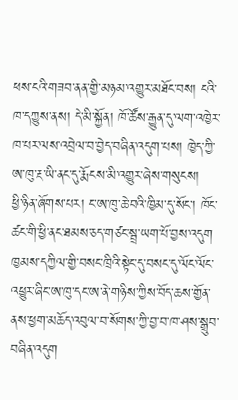ཕས་ངའི་གཟབ་ནན་གྱི་མཉམ་འགྱུར་མཐོང་བས། ངའི་ཁ་དཀྱུས་ནས། དེ་མི་སྐྱོན། ཁོ་ཚོས་རྒྱུན་དུ་ལག་འཁྱེར་ཁ་པར་ལས་འབྲེལ་བ་བྱེད་བཞིན་འདུག་པས། ཁྱེད་ཀྱི་ཨ་ཁུ་རྔ་ཡི་ནང་དུ་རྨོངས་མི་འགྱུར་ཞེས་གསུངས།
ཕྱི་ཉིན་ཞོགས་པར། ང་ཨ་ཁུ་ཆེ་བའི་ཁྱིམ་དུ་སོང་། ཁོང་ཚང་གི་ཕྱི་ནང་ཐམས་ཅད་གཙང་སྦྲ་ཡག་པོ་བྱས་འདུག ཁྱམས་དཀྱིལ་གྱི་བསང་ཁྲིའི་སྟེང་དུ་བསང་དུ་ལོང་ལོང་འཕྱུར་ཞིང་ཨ་ཁུ་དང་ཨ་ནེ་གཉིས་ཀྱིས་བོད་ཆས་གྱོན་ནས་ཕྱག་མཆོད་འབུལ་བ་སོགས་ཀྱི་བྱ་བ་ཁ་ཤས་སྒྲུབ་བཞིན་འདུག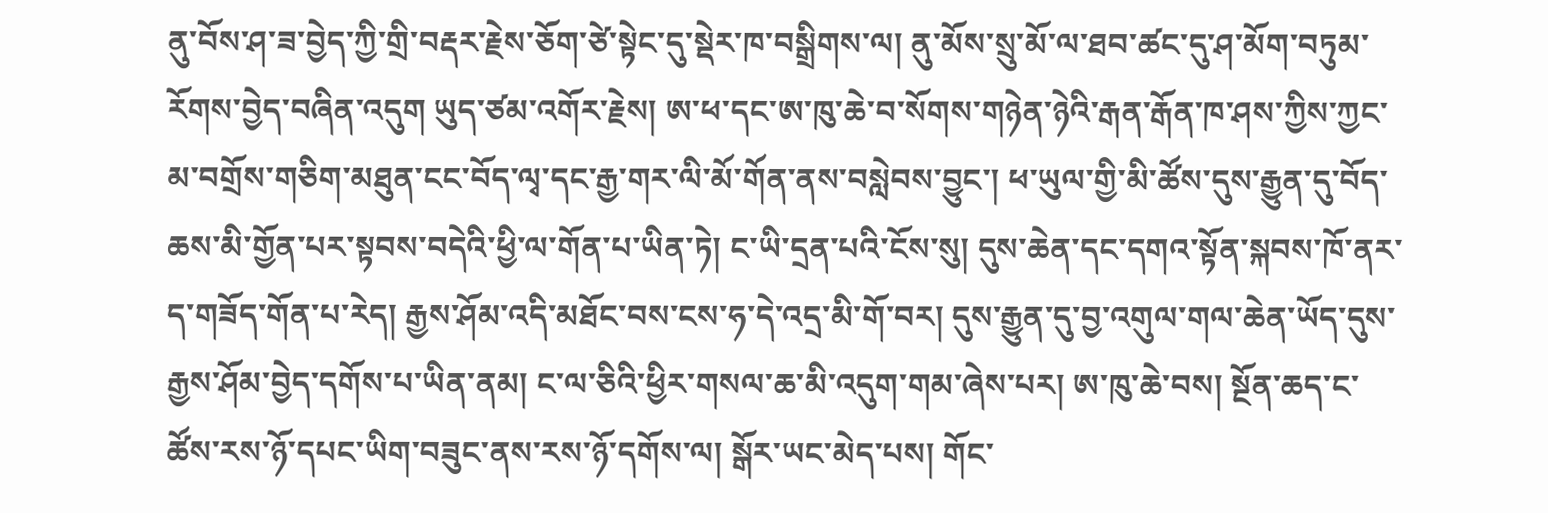ནུ་བོས་ཤ་ཟ་བྱེད་ཀྱི་གྲི་བརྡར་རྗེས་ཅོག་ཙེ་སྟེང་དུ་སྡེར་ཁ་བསྒྲིགས་ལ། ནུ་མོས་སྲུ་མོ་ལ་ཐབ་ཚང་དུ་ཤ་མོག་བཏུམ་རོགས་བྱེད་བཞིན་འདུག ཡུད་ཙམ་འགོར་རྗེས། ཨ་ཕ་དང་ཨ་ཁུ་ཆེ་བ་སོགས་གཉེན་ཉེའི་རྒན་རྒོན་ཁ་ཤས་ཀྱིས་ཀྱང་མ་བགྲོས་གཅིག་མཐུན་ངང་བོད་ལྭ་དང་རྒྱ་གར་ལི་མོ་གོན་ནས་བསླེབས་བྱུང་། ཕ་ཡུལ་གྱི་མི་ཚོས་དུས་རྒྱུན་དུ་བོད་ཆས་མི་གྱོན་པར་སྟབས་བདེའི་ཕྱི་ལ་གོན་པ་ཡིན་ཏེ། ང་ཡི་དྲན་པའི་ངོས་སུ། དུས་ཆེན་དང་དགའ་སྟོན་སྐབས་ཁོ་ནར་ད་གཟོད་གོན་པ་རེད། རྒྱས་ཤོམ་འདི་མཐོང་བས་ངས་ཧ་དེ་འདྲ་མི་གོ་བར། དུས་རྒྱུན་དུ་བྱ་འགུལ་གལ་ཆེན་ཡོད་དུས་རྒྱས་ཤོམ་བྱེད་དགོས་པ་ཡིན་ནམ། ང་ལ་ཅིའི་ཕྱིར་གསལ་ཆ་མི་འདུག་གམ་ཞེས་པར། ཨ་ཁུ་ཆེ་བས། སྔོན་ཆད་ང་ཚོས་རས་ཉོ་དཔང་ཡིག་བཟུང་ནས་རས་ཉོ་དགོས་ལ། སྒོར་ཡང་མེད་པས། གོང་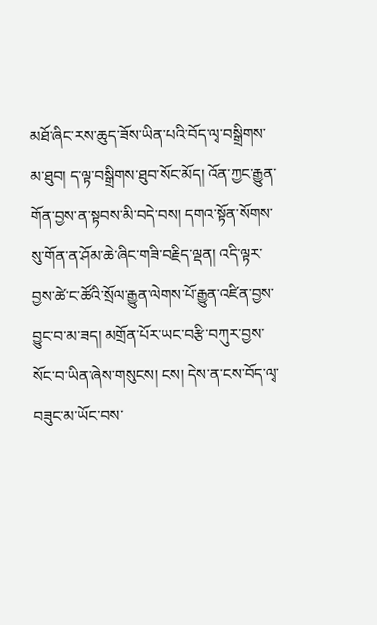མཐོ་ཞིང་རས་ཆུད་ཟོས་ཡིན་པའི་བོད་ལྭ་བསྒྲིགས་མ་ཐུབ། ད་ལྟ་བསྒྲིགས་ཐུབ་སོང་མོད། འོན་ཀྱང་རྒྱུན་གོན་བྱས་ན་སྟབས་མི་བདེ་བས། དགའ་སྟོན་སོགས་སུ་གོན་ན་ཤོམ་ཆེ་ཞིང་གཟི་བརྗིད་ལྡན། འདི་ལྟར་བྱས་ཚེ་ང་ཚོའི་སྲོལ་རྒྱུན་ལེགས་པོ་རྒྱུན་འཛིན་བྱས་བྱུང་བ་མ་ཟད། མགྲོན་པོར་ཡང་བརྩི་བཀུར་བྱས་སོང་བ་ཡིན་ཞེས་གསུངས། ངས། དེས་ན་ངས་བོད་ལྭ་བཟུང་མ་ཡོང་བས་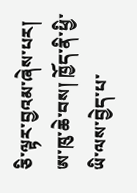ཅི་ལྟར་བྱའམ་ཞེས་པར། ཨ་ཁུ་ཆེ་བས། ཁྱོད་ནི་ཕྱི་ཡི་ལས་བྱེད་པ་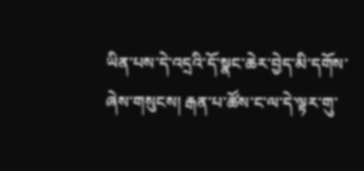ཡིན་པས་དེ་འདྲའི་དོ་སྣང་ཆེར་བྱེད་མི་དགོས་ཞེས་གསུངས། རྒན་པ་ཚོས་ང་ལ་དེ་ལྟར་གུ་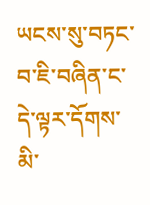ཡངས་སུ་བཏང་བ་ཇི་བཞིན་ང་དེ་ལྟར་དོགས་མི་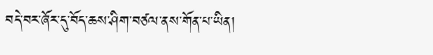བདེ་བར་ཞོར་དུ་བོད་ཆས་ཤིག་བཙལ་ནས་གོན་པ་ཡིན།